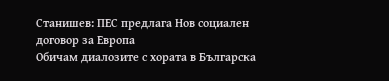Станишев: ПЕС предлага Нов социален договор за Европа
Обичам диалозите с хората в Българска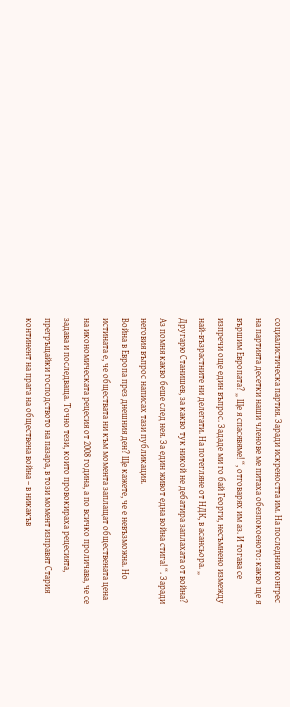социалистическа партия. Заради искреността им. На последния конгрес на партията десетки наши членове ме питаха обезпокоеното: какво ще я вършим Европата? „ Ще я спасявяме! “, отговарях им аз. И тогава се изпречи още един въпрос. Зададе ми го бай Георги, несъмнено измежду най-възрастните ни делегати. На потегляне от НДК, в асансьора. „ Другарю Станишев, за какво тук никой не дебатира заплахата от война? Аз помня какво беше след нея. За един живот една война стига! “. Заради неговия въпрос написах тази публикация.
Война в Европа през днешния ден? Ще кажете, че е невъзможна. Но истината е, че обществата ни към момента заплащат обществената цена на икономическата рецесия от 2008 година, а по всичко проличава, че се задава и последваща. Точно тези, които провокираха рецесията, прегръщайки господството на пазара, в този момент изправят Стария континент на прага на обществена война – в никакъв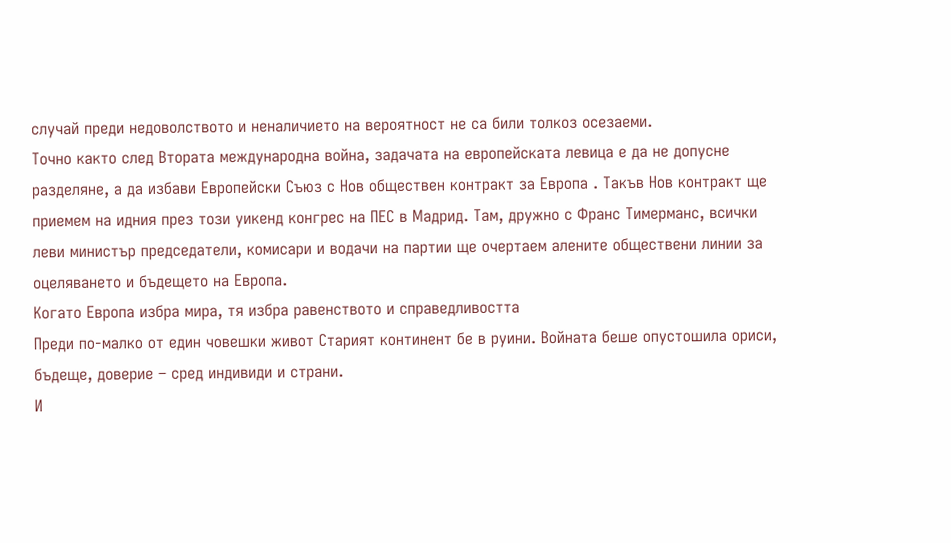случай преди недоволството и неналичието на вероятност не са били толкоз осезаеми.
Точно както след Втората международна война, задачата на европейската левица е да не допусне разделяне, а да избави Европейски Съюз с Нов обществен контракт за Европа . Такъв Нов контракт ще приемем на идния през този уикенд конгрес на ПЕС в Мадрид. Там, дружно с Франс Тимерманс, всички леви министър председатели, комисари и водачи на партии ще очертаем алените обществени линии за оцеляването и бъдещето на Европа.
Когато Европа избра мира, тя избра равенството и справедливостта
Преди по-малко от един човешки живот Старият континент бе в руини. Войната беше опустошила ориси, бъдеще, доверие – сред индивиди и страни.
И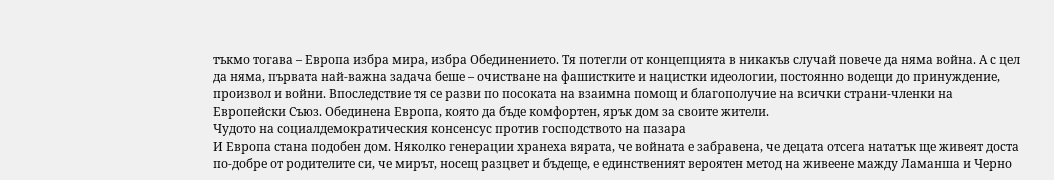тъкмо тогава – Европа избра мира, избра Обединението. Тя потегли от концепцията в никакъв случай повече да няма война. А с цел да няма, първата най-важна задача беше – очистване на фашистките и нацистки идеологии, постоянно водещи до принуждение, произвол и войни. Впоследствие тя се разви по посоката на взаимна помощ и благополучие на всички страни-членки на Европейски Съюз. Обединена Европа, която да бъде комфортен, ярък дом за своите жители.
Чудото на социалдемократическия консенсус против господството на пазара
И Европа стана подобен дом. Няколко генерации хранеха вярата, че войната е забравена, че децата отсега нататък ще живеят доста по-добре от родителите си, че мирът, носещ разцвет и бъдеще, е единственият вероятен метод на живеене мажду Ламанша и Черно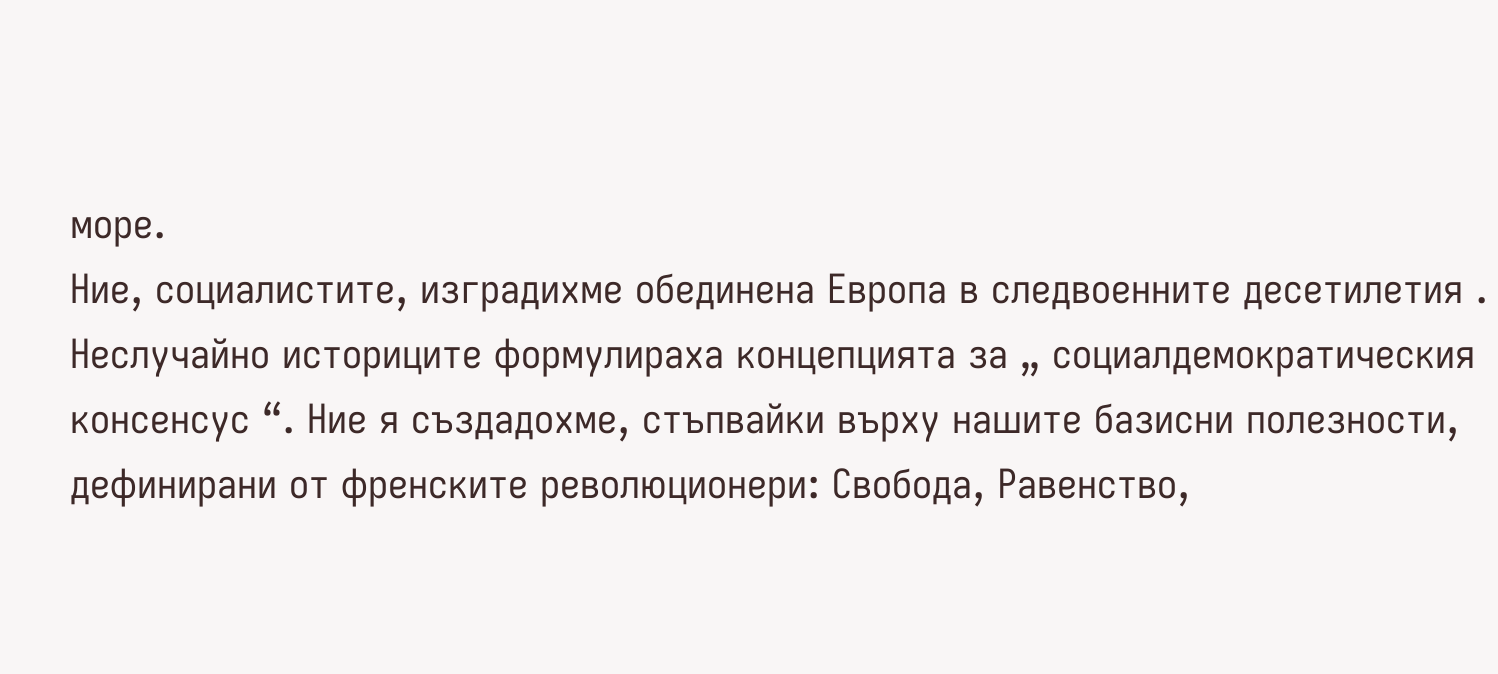море.
Ние, социалистите, изградихме обединена Европа в следвоенните десетилетия . Неслучайно историците формулираха концепцията за „ социалдемократическия консенсус “. Ние я създадохме, стъпвайки върху нашите базисни полезности, дефинирани от френските революционери: Свобода, Равенство,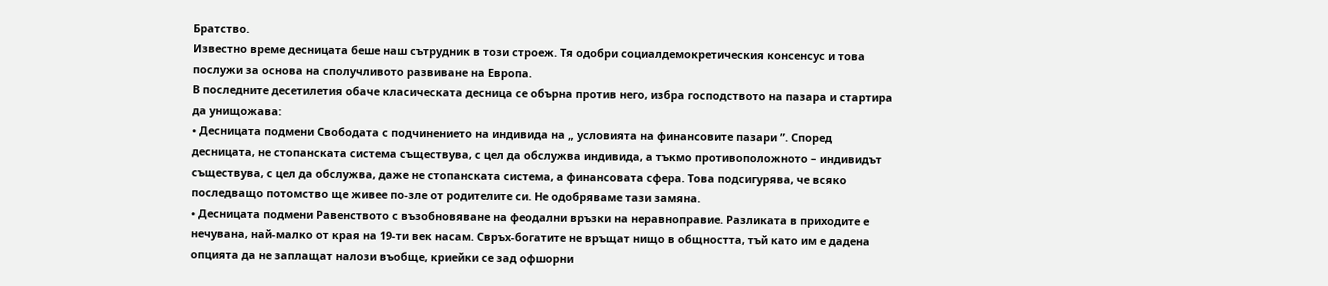Братство.
Известно време десницата беше наш сътрудник в този строеж. Тя одобри социалдемокретическия консенсус и това послужи за основа на сполучливото развиване на Европа.
В последните десетилетия обаче класическата десница се обърна против него, избра господството на пазара и стартира да унищожава:
• Десницата подмени Свободата с подчинението на индивида на „ условията на финансовите пазари ”. Според десницата, не стопанската система съществува, с цел да обслужва индивида, а тъкмо противоположното – индивидът съществува, с цел да обслужва, даже не стопанската система, а финансовата сфера. Това подсигурява, че всяко последващо потомство ще живее по-зле от родителите си. Не одобряваме тази замяна.
• Десницата подмени Равенството с възобновяване на феодални връзки на неравноправие. Разликата в приходите е нечувана, най-малко от края на 19-ти век насам. Свръх-богатите не връщат нищо в общността, тъй като им е дадена опцията да не заплащат налози въобще, криейки се зад офшорни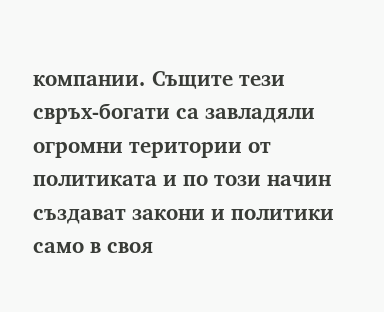компании. Същите тези свръх-богати са завладяли огромни територии от политиката и по този начин създават закони и политики само в своя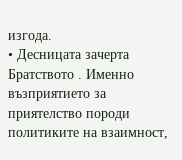изгода.
• Десницата зачерта Братството . Именно възприятието за приятелство породи политиките на взаимност,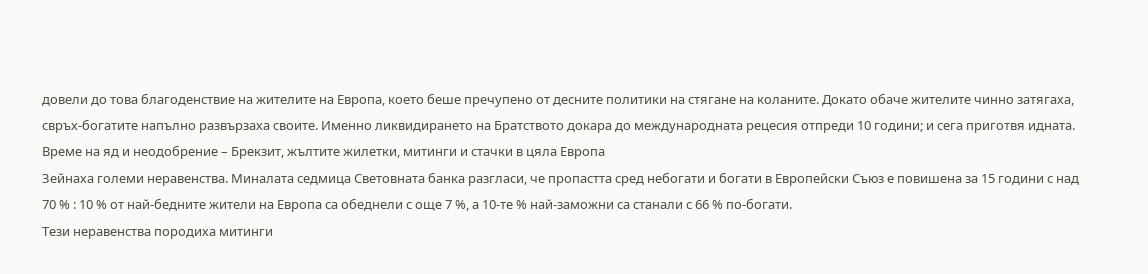довели до това благоденствие на жителите на Европа, което беше пречупено от десните политики на стягане на коланите. Докато обаче жителите чинно затягаха, свръх-богатите напълно развързаха своите. Именно ликвидирането на Братството докара до международната рецесия отпреди 10 години; и сега приготвя идната.
Време на яд и неодобрение – Брекзит, жълтите жилетки, митинги и стачки в цяла Европа
Зейнаха големи неравенства. Миналата седмица Световната банка разгласи, че пропастта сред небогати и богати в Европейски Съюз е повишена за 15 години с над 70 % : 10 % от най-бедните жители на Европа са обеднели с още 7 %, а 10-те % най-заможни са станали с 66 % по-богати.
Тези неравенства породиха митинги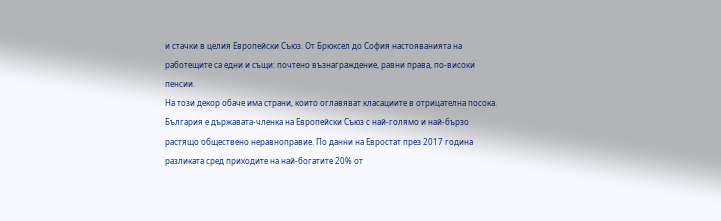и стачки в целия Европейски Съюз. От Брюксел до София настояванията на работещите са едни и същи: почтено възнаграждение, равни права, по-високи пенсии.
На този декор обаче има страни, които оглавяват класациите в отрицателна посока. България е държавата-членка на Европейски Съюз с най-голямо и най-бързо растящо обществено неравноправие. По данни на Евростат през 2017 година разликата сред приходите на най-богатите 20% от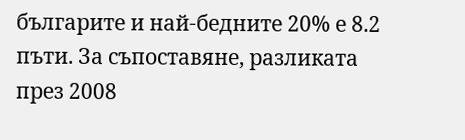българите и най-бедните 20% е 8.2 пъти. За съпоставяне, разликата през 2008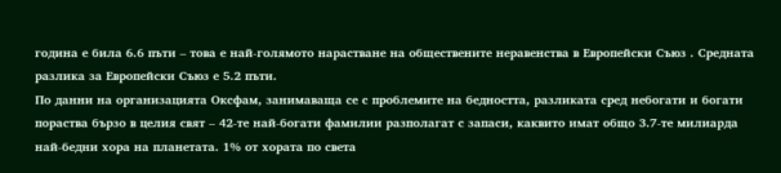година е била 6.6 пъти – това е най-голямото нарастване на обществените неравенства в Европейски Съюз . Средната разлика за Европейски Съюз е 5.2 пъти.
По данни на организацията Оксфам, занимаваща се с проблемите на бедността, разликата сред небогати и богати пораства бързо в целия свят – 42-те най-богати фамилии разполагат с запаси, каквито имат общо 3.7-те милиарда най-бедни хора на планетата. 1% от хората по света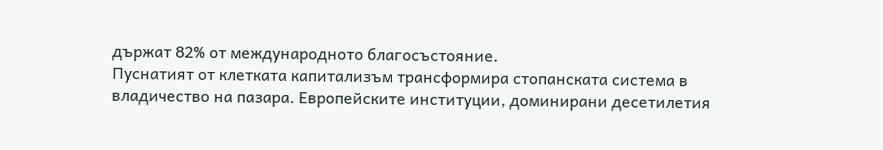държат 82% от международното благосъстояние.
Пуснатият от клетката капитализъм трансформира стопанската система в владичество на пазара. Европейските институции, доминирани десетилетия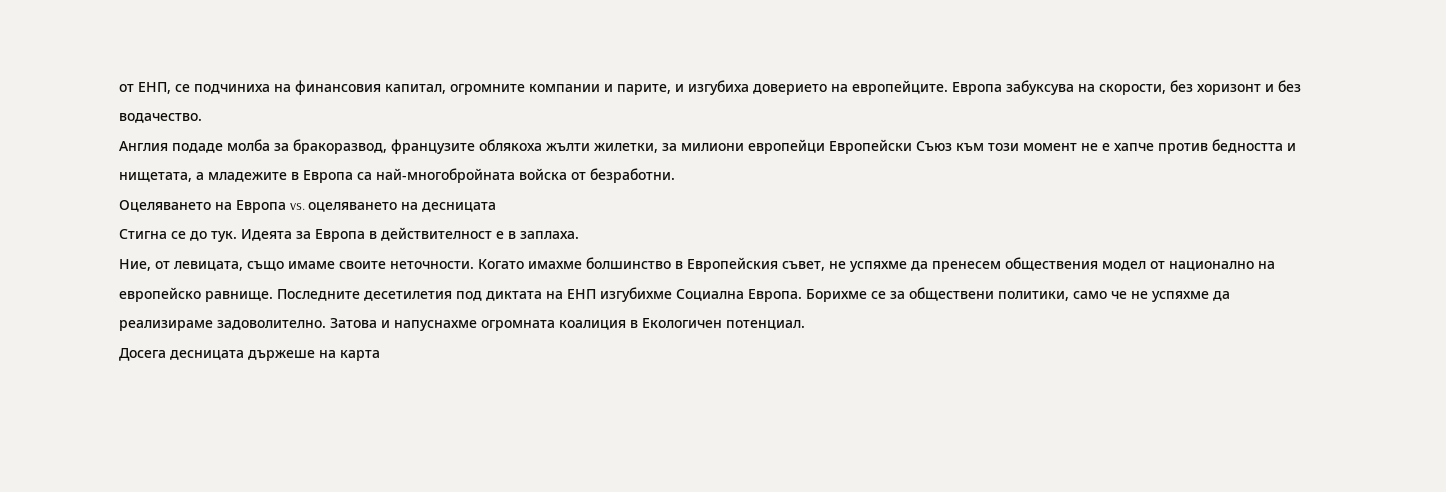от ЕНП, се подчиниха на финансовия капитал, огромните компании и парите, и изгубиха доверието на европейците. Европа забуксува на скорости, без хоризонт и без водачество.
Англия подаде молба за бракоразвод, французите облякоха жълти жилетки, за милиони европейци Европейски Съюз към този момент не е хапче против бедността и нищетата, а младежите в Европа са най-многобройната войска от безработни.
Оцеляването на Европа vs. оцеляването на десницата
Стигна се до тук. Идеята за Европа в действителност е в заплаха.
Ние, от левицата, също имаме своите неточности. Когато имахме болшинство в Европейския съвет, не успяхме да пренесем обществения модел от национално на европейско равнище. Последните десетилетия под диктата на ЕНП изгубихме Социална Европа. Борихме се за обществени политики, само че не успяхме да реализираме задоволително. Затова и напуснахме огромната коалиция в Екологичен потенциал.
Досега десницата държеше на карта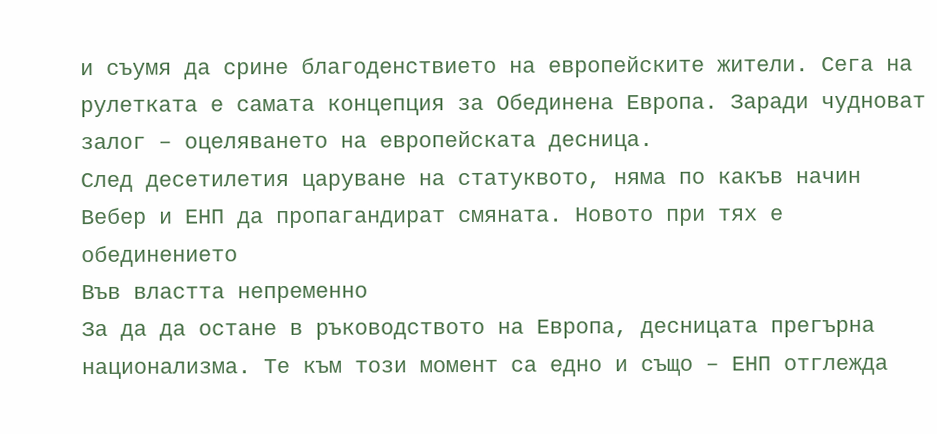и съумя да срине благоденствието на европейските жители. Сега на рулетката е самата концепция за Обединена Европа. Заради чудноват залог – оцеляването на европейската десница.
След десетилетия царуване на статуквото, няма по какъв начин Вебер и ЕНП да пропагандират смяната. Новото при тях е обединението
Във властта непременно
За да да остане в ръководството на Европа, десницата прегърна национализма. Те към този момент са едно и също – ЕНП отглежда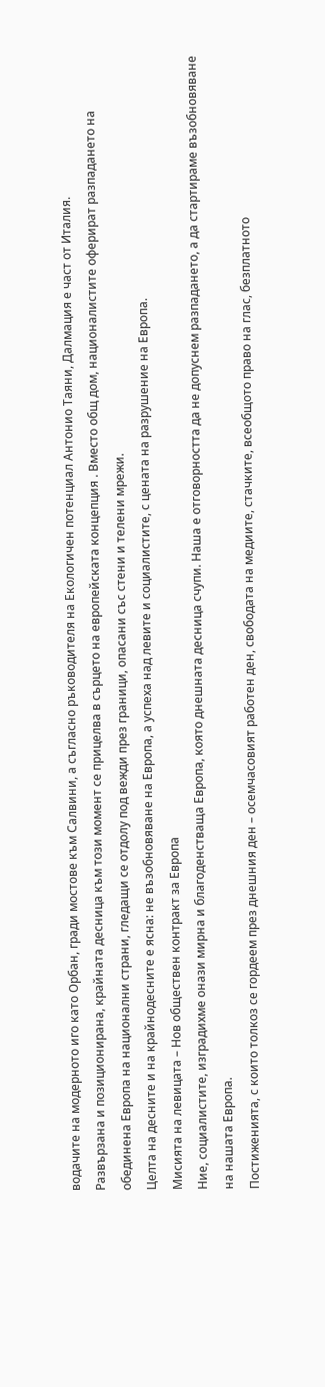водачите на модерното иго като Орбан, гради мостове към Салвини, а съгласно ръководителя на Екологичен потенциал Антонио Таяни, Далмация е част от Италия.
Развързана и позиционирана, крайната десница към този момент се прицелва в сърцето на европейската концепция . Вместо общ дом, националистите оферират разпадането на обединена Европа на национални страни, гледащи се отдолу под вежди през граници, опасани със стени и телени мрежи.
Целта на десните и на крайнодесните е ясна: не възобновяване на Европа, а успеха над левите и социалистите, с цената на разрушение на Европа.
Мисията на левицата – Нов обществен контракт за Европа
Ние, социалистите, изградихме онази мирна и благоденстваща Европа, която днешната десница счупи. Наша е отговорността да не допуснем разпадането, а да стартираме възобновяване на нашата Европа.
Постиженията, с които толкоз се гордеем през днешния ден – осемчасовият работен ден, свободата на медиите, стачките, всеобщото право на глас, безплатното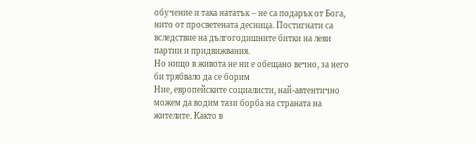обучение и така нататък – не са подарък от Бога, нито от просветената десница. Постигнати са вследствие на дългогодишните битки на леви партии и придвижвания.
Но нищо в живота не ни е обещано вечно, за него би трябвало да се борим
Ние, европейските социалисти, най-автентично можем да водим тази борба на страната на жителите. Както в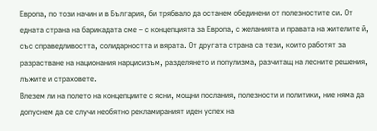Европа, по този начин и в България, би трябвало да останем обединени от полезностите си. От едната страна на барикадата сме – с концепцията за Европа, с желанията и правата на жителите й, със справедливостта, солидарността и вярата. От другата страна са тези, които работят за разрастване на национания нарцисизъм, разделянето и популизма, разчитащ на лесните решения, лъжите и страховете.
Влезем ли на полето на концепциите с ясни, мощни послания, полезности и политики, ние няма да допуснем да се случи необятно рекламираният иден успех на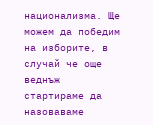национализма. Ще можем да победим на изборите, в случай че още веднъж стартираме да назоваваме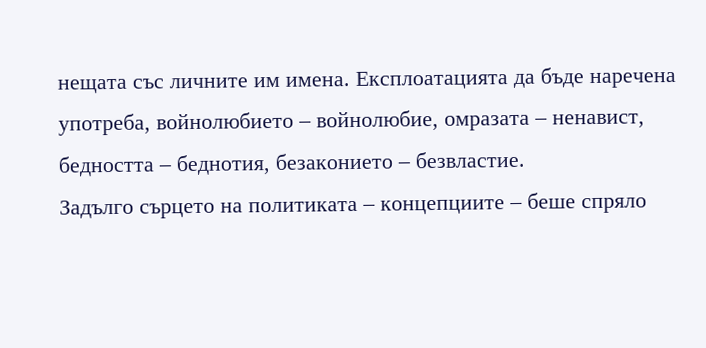нещата със личните им имена. Експлоатацията да бъде наречена употреба, войнолюбието – войнолюбие, омразата – ненавист, бедността – беднотия, безаконието – безвластие.
Задълго сърцето на политиката – концепциите – беше спряло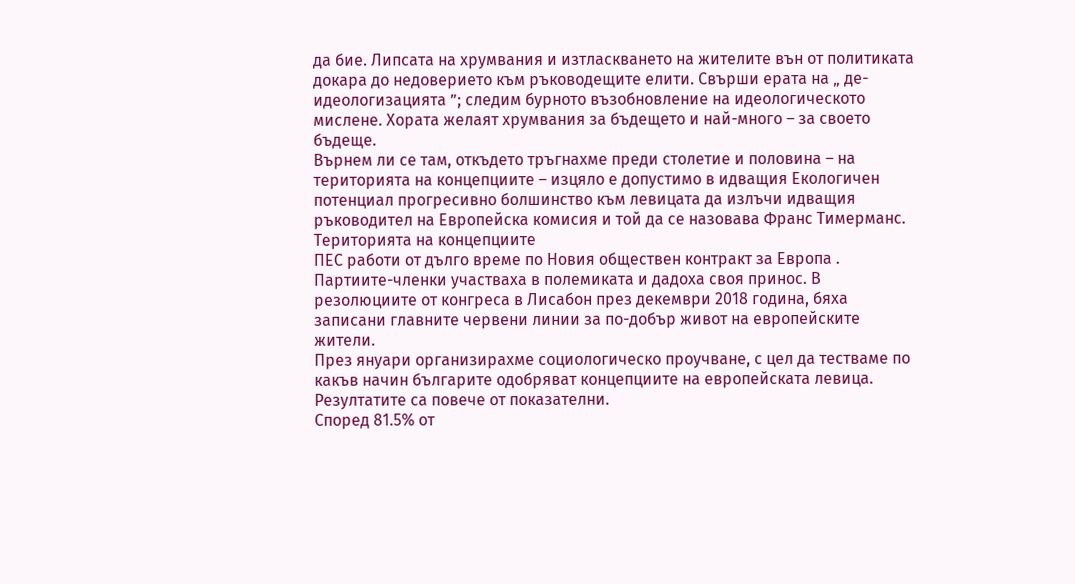да бие. Липсата на хрумвания и изтласкването на жителите вън от политиката докара до недоверието към ръководещите елити. Свърши ерата на „ де-идеологизацията ”; следим бурното възобновление на идеологическото мислене. Хората желаят хрумвания за бъдещето и най-много – за своето бъдеще.
Върнем ли се там, откъдето тръгнахме преди столетие и половина – на територията на концепциите – изцяло е допустимо в идващия Екологичен потенциал прогресивно болшинство към левицата да излъчи идващия ръководител на Европейска комисия и той да се назовава Франс Тимерманс.
Територията на концепциите
ПЕС работи от дълго време по Новия обществен контракт за Европа . Партиите-членки участваха в полемиката и дадоха своя принос. В резолюциите от конгреса в Лисабон през декември 2018 година, бяха записани главните червени линии за по-добър живот на европейските жители.
През януари организирахме социологическо проучване, с цел да тестваме по какъв начин българите одобряват концепциите на европейската левица. Резултатите са повече от показателни.
Според 81.5% от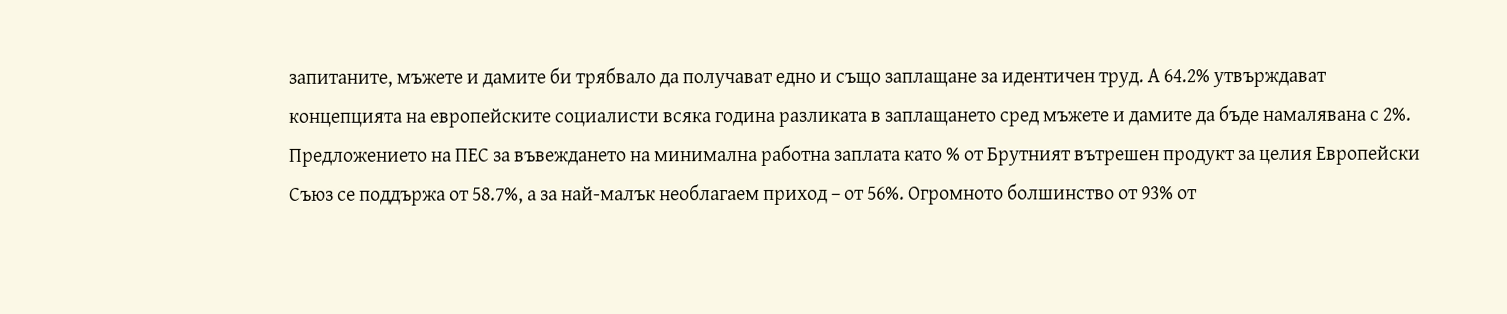запитаните, мъжете и дамите би трябвало да получават едно и също заплащане за идентичен труд. А 64.2% утвърждават концепцията на европейските социалисти всяка година разликата в заплащането сред мъжете и дамите да бъде намалявана с 2%. Предложението на ПЕС за въвеждането на минимална работна заплата като % от Брутният вътрешен продукт за целия Европейски Съюз се поддържа от 58.7%, а за най-малък необлагаем приход – от 56%. Огромното болшинство от 93% от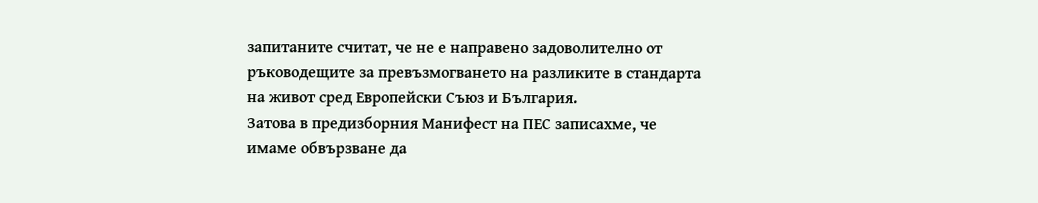запитаните считат, че не е направено задоволително от ръководещите за превъзмогването на разликите в стандарта на живот сред Европейски Съюз и България.
Затова в предизборния Манифест на ПЕС записахме, че имаме обвързване да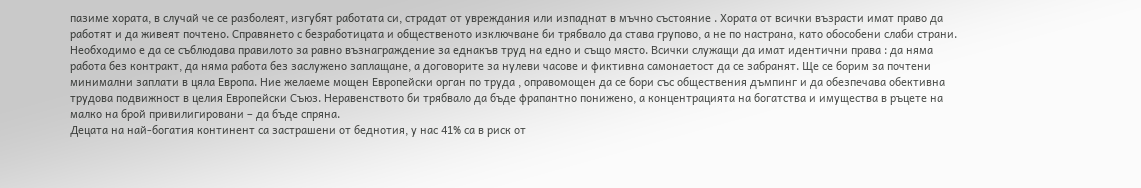пазиме хората, в случай че се разболеят, изгубят работата си, страдат от увреждания или изпаднат в мъчно състояние . Хората от всички възрасти имат право да работят и да живеят почтено. Справянето с безработицата и общественото изключване би трябвало да става групово, а не по настрана, като обособени слаби страни. Необходимо е да се съблюдава правилото за равно възнаграждение за еднакъв труд на едно и също място. Всички служащи да имат идентични права : да няма работа без контракт, да няма работа без заслужено заплащане, а договорите за нулеви часове и фиктивна самонаетост да се забранят. Ще се борим за почтени минимални заплати в цяла Европа. Ние желаеме мощен Европейски орган по труда , оправомощен да се бори със обществения дъмпинг и да обезпечава обективна трудова подвижност в целия Европейски Съюз. Неравенството би трябвало да бъде фрапантно понижено, а концентрацията на богатства и имущества в ръцете на малко на брой привилигировани – да бъде спряна.
Децата на най-богатия континент са застрашени от беднотия, у нас 41% са в риск от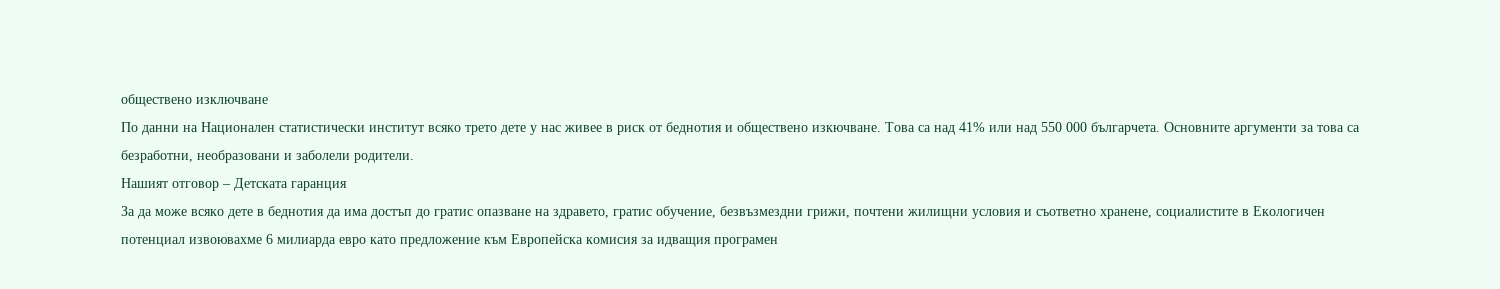обществено изключване
По данни на Национален статистически институт всяко трето дете у нас живее в риск от беднотия и обществено изкючване. Това са над 41% или над 550 000 българчета. Основните аргументи за това са безработни, необразовани и заболели родители.
Нашият отговор – Детската гаранция
За да може всяко дете в беднотия да има достъп до гратис опазване на здравето, гратис обучение, безвъзмездни грижи, почтени жилищни условия и съответно хранене, социалистите в Екологичен потенциал извоювахме 6 милиарда евро като предложение към Европейска комисия за идващия програмен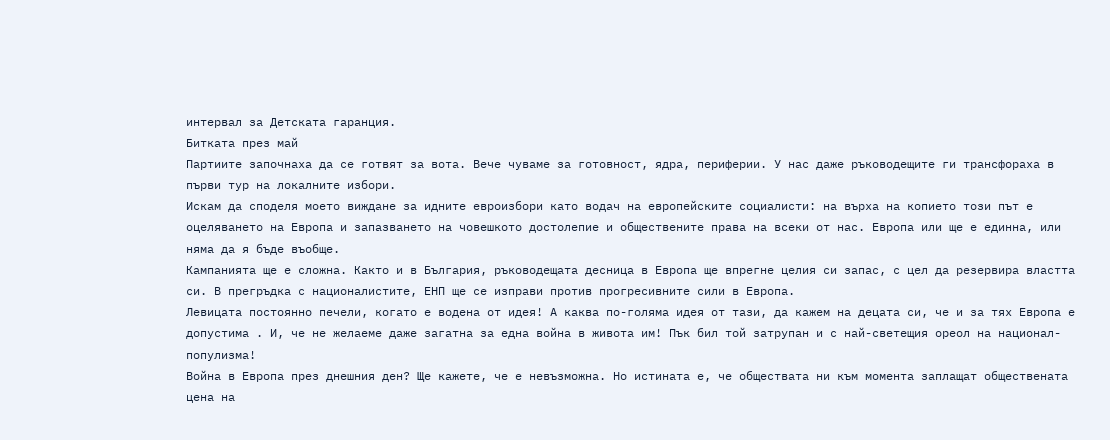интервал за Детската гаранция.
Битката през май
Партиите започнаха да се готвят за вота. Вече чуваме за готовност, ядра, периферии. У нас даже ръководещите ги трансфораха в първи тур на локалните избори.
Искам да споделя моето виждане за идните евроизбори като водач на европейските социалисти: на върха на копието този път е оцеляването на Европа и запазването на човешкото достолепие и обществените права на всеки от нас. Европа или ще е единна, или няма да я бъде въобще.
Кампанията ще е сложна. Както и в България, ръководещата десница в Европа ще впрегне целия си запас, с цел да резервира властта си. В прегръдка с националистите, ЕНП ще се изправи против прогресивните сили в Европа.
Левицата постоянно печели, когато е водена от идея! А каква по-голяма идея от тази, да кажем на децата си, че и за тях Европа е допустима . И, че не желаеме даже загатна за една война в живота им! Пък бил той затрупан и с най-светещия ореол на национал-популизма!
Война в Европа през днешния ден? Ще кажете, че е невъзможна. Но истината е, че обществата ни към момента заплащат обществената цена на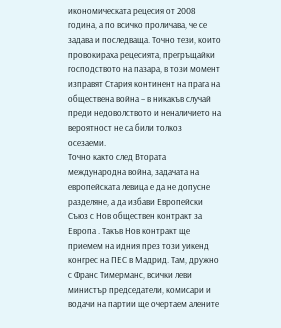икономическата рецесия от 2008 година, а по всичко проличава, че се задава и последваща. Точно тези, които провокираха рецесията, прегръщайки господството на пазара, в този момент изправят Стария континент на прага на обществена война – в никакъв случай преди недоволството и неналичието на вероятност не са били толкоз осезаеми.
Точно както след Втората международна война, задачата на европейската левица е да не допусне разделяне, а да избави Европейски Съюз с Нов обществен контракт за Европа . Такъв Нов контракт ще приемем на идния през този уикенд конгрес на ПЕС в Мадрид. Там, дружно с Франс Тимерманс, всички леви министър председатели, комисари и водачи на партии ще очертаем алените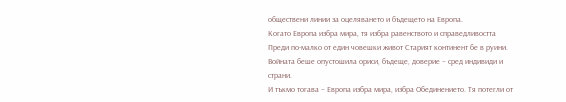обществени линии за оцеляването и бъдещето на Европа.
Когато Европа избра мира, тя избра равенството и справедливостта
Преди по-малко от един човешки живот Старият континент бе в руини. Войната беше опустошила ориси, бъдеще, доверие – сред индивиди и страни.
И тъкмо тогава – Европа избра мира, избра Обединението. Тя потегли от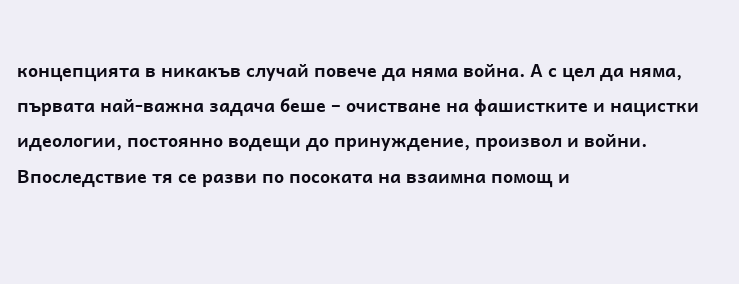концепцията в никакъв случай повече да няма война. А с цел да няма, първата най-важна задача беше – очистване на фашистките и нацистки идеологии, постоянно водещи до принуждение, произвол и войни. Впоследствие тя се разви по посоката на взаимна помощ и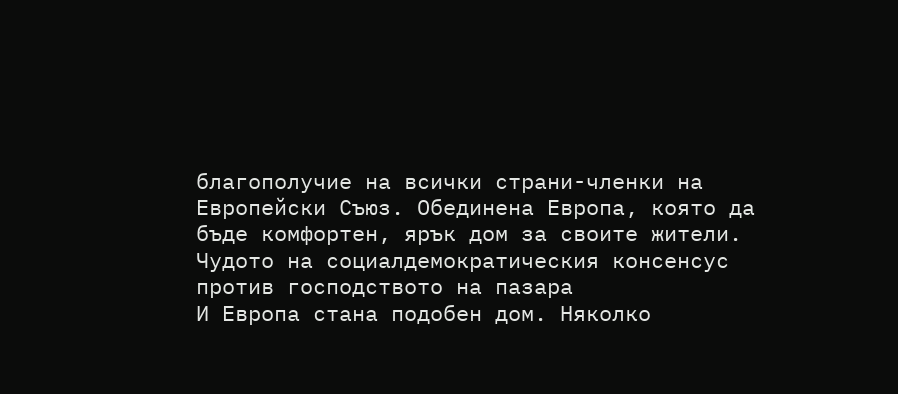благополучие на всички страни-членки на Европейски Съюз. Обединена Европа, която да бъде комфортен, ярък дом за своите жители.
Чудото на социалдемократическия консенсус против господството на пазара
И Европа стана подобен дом. Няколко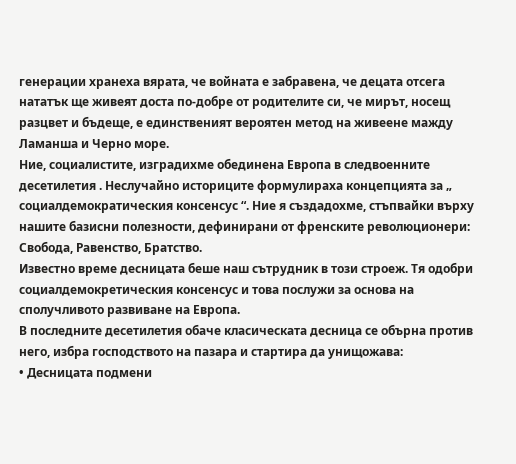генерации хранеха вярата, че войната е забравена, че децата отсега нататък ще живеят доста по-добре от родителите си, че мирът, носещ разцвет и бъдеще, е единственият вероятен метод на живеене мажду Ламанша и Черно море.
Ние, социалистите, изградихме обединена Европа в следвоенните десетилетия . Неслучайно историците формулираха концепцията за „ социалдемократическия консенсус “. Ние я създадохме, стъпвайки върху нашите базисни полезности, дефинирани от френските революционери: Свобода, Равенство, Братство.
Известно време десницата беше наш сътрудник в този строеж. Тя одобри социалдемокретическия консенсус и това послужи за основа на сполучливото развиване на Европа.
В последните десетилетия обаче класическата десница се обърна против него, избра господството на пазара и стартира да унищожава:
• Десницата подмени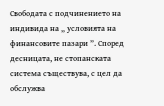Свободата с подчинението на индивида на „ условията на финансовите пазари ”. Според десницата, не стопанската система съществува, с цел да обслужва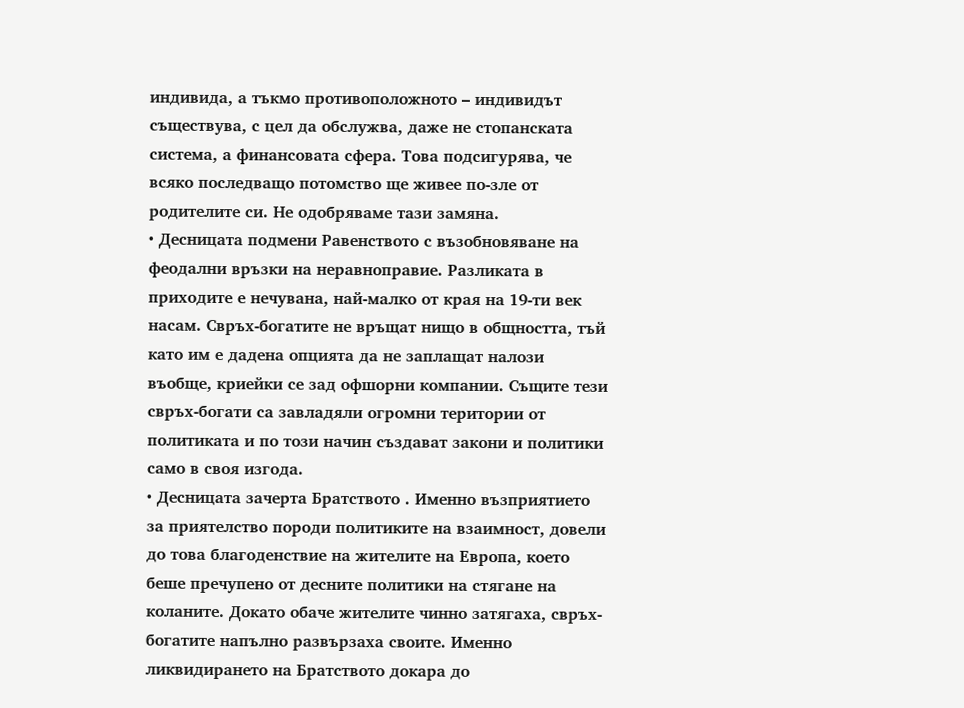индивида, а тъкмо противоположното – индивидът съществува, с цел да обслужва, даже не стопанската система, а финансовата сфера. Това подсигурява, че всяко последващо потомство ще живее по-зле от родителите си. Не одобряваме тази замяна.
• Десницата подмени Равенството с възобновяване на феодални връзки на неравноправие. Разликата в приходите е нечувана, най-малко от края на 19-ти век насам. Свръх-богатите не връщат нищо в общността, тъй като им е дадена опцията да не заплащат налози въобще, криейки се зад офшорни компании. Същите тези свръх-богати са завладяли огромни територии от политиката и по този начин създават закони и политики само в своя изгода.
• Десницата зачерта Братството . Именно възприятието за приятелство породи политиките на взаимност, довели до това благоденствие на жителите на Европа, което беше пречупено от десните политики на стягане на коланите. Докато обаче жителите чинно затягаха, свръх-богатите напълно развързаха своите. Именно ликвидирането на Братството докара до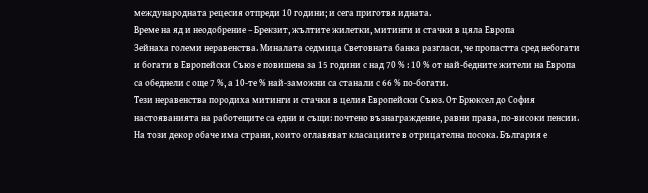международната рецесия отпреди 10 години; и сега приготвя идната.
Време на яд и неодобрение – Брекзит, жълтите жилетки, митинги и стачки в цяла Европа
Зейнаха големи неравенства. Миналата седмица Световната банка разгласи, че пропастта сред небогати и богати в Европейски Съюз е повишена за 15 години с над 70 % : 10 % от най-бедните жители на Европа са обеднели с още 7 %, а 10-те % най-заможни са станали с 66 % по-богати.
Тези неравенства породиха митинги и стачки в целия Европейски Съюз. От Брюксел до София настояванията на работещите са едни и същи: почтено възнаграждение, равни права, по-високи пенсии.
На този декор обаче има страни, които оглавяват класациите в отрицателна посока. България е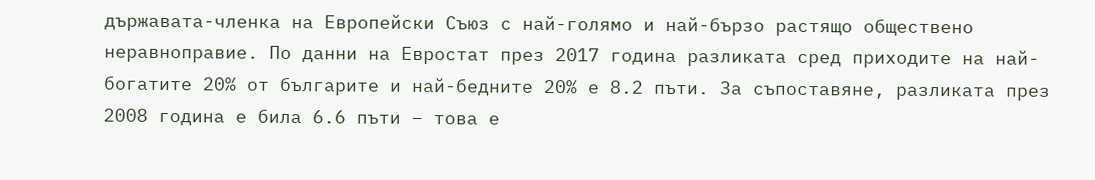държавата-членка на Европейски Съюз с най-голямо и най-бързо растящо обществено неравноправие. По данни на Евростат през 2017 година разликата сред приходите на най-богатите 20% от българите и най-бедните 20% е 8.2 пъти. За съпоставяне, разликата през 2008 година е била 6.6 пъти – това е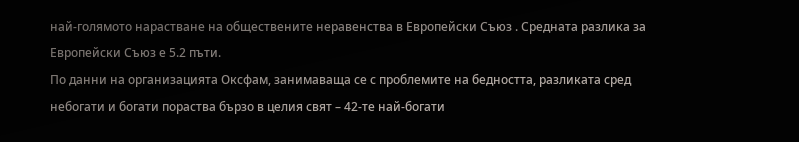най-голямото нарастване на обществените неравенства в Европейски Съюз . Средната разлика за Европейски Съюз е 5.2 пъти.
По данни на организацията Оксфам, занимаваща се с проблемите на бедността, разликата сред небогати и богати пораства бързо в целия свят – 42-те най-богати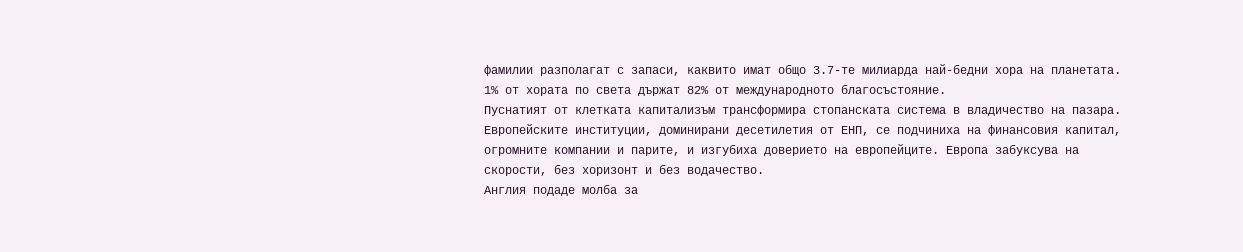фамилии разполагат с запаси, каквито имат общо 3.7-те милиарда най-бедни хора на планетата. 1% от хората по света държат 82% от международното благосъстояние.
Пуснатият от клетката капитализъм трансформира стопанската система в владичество на пазара. Европейските институции, доминирани десетилетия от ЕНП, се подчиниха на финансовия капитал, огромните компании и парите, и изгубиха доверието на европейците. Европа забуксува на скорости, без хоризонт и без водачество.
Англия подаде молба за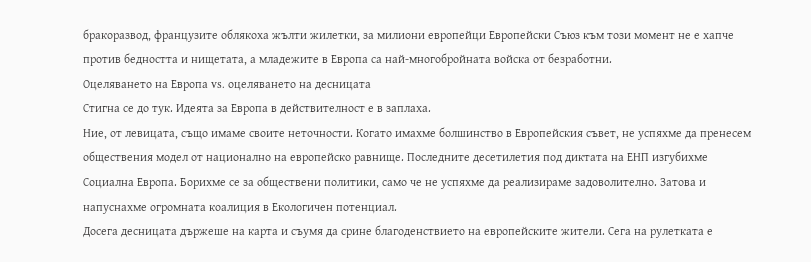бракоразвод, французите облякоха жълти жилетки, за милиони европейци Европейски Съюз към този момент не е хапче против бедността и нищетата, а младежите в Европа са най-многобройната войска от безработни.
Оцеляването на Европа vs. оцеляването на десницата
Стигна се до тук. Идеята за Европа в действителност е в заплаха.
Ние, от левицата, също имаме своите неточности. Когато имахме болшинство в Европейския съвет, не успяхме да пренесем обществения модел от национално на европейско равнище. Последните десетилетия под диктата на ЕНП изгубихме Социална Европа. Борихме се за обществени политики, само че не успяхме да реализираме задоволително. Затова и напуснахме огромната коалиция в Екологичен потенциал.
Досега десницата държеше на карта и съумя да срине благоденствието на европейските жители. Сега на рулетката е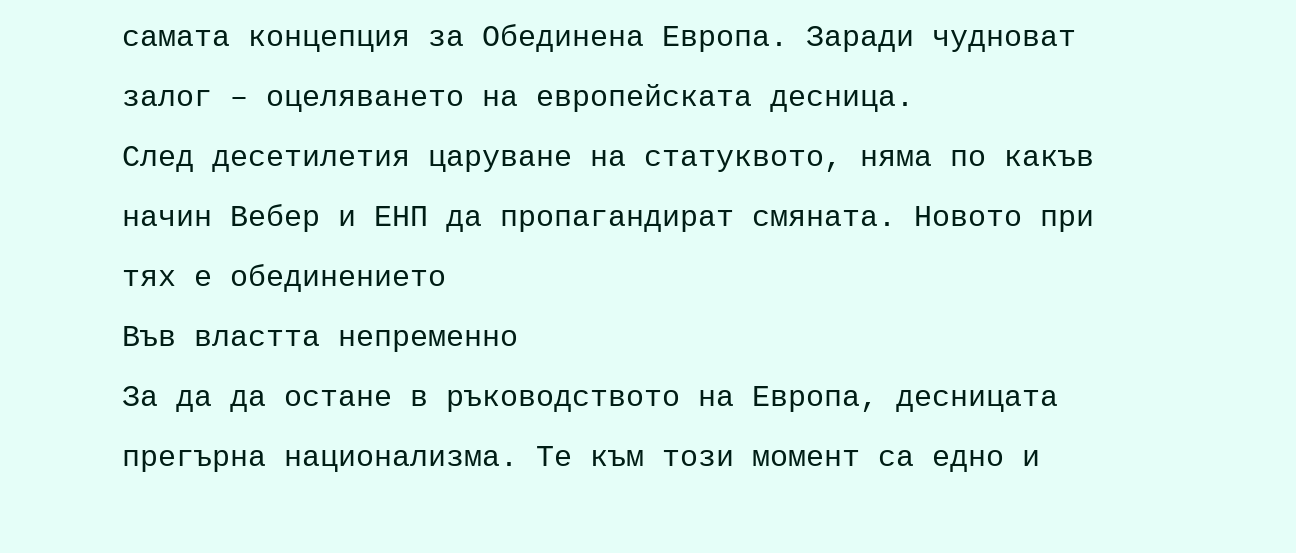самата концепция за Обединена Европа. Заради чудноват залог – оцеляването на европейската десница.
След десетилетия царуване на статуквото, няма по какъв начин Вебер и ЕНП да пропагандират смяната. Новото при тях е обединението
Във властта непременно
За да да остане в ръководството на Европа, десницата прегърна национализма. Те към този момент са едно и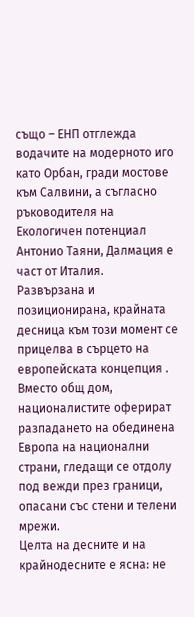също – ЕНП отглежда водачите на модерното иго като Орбан, гради мостове към Салвини, а съгласно ръководителя на Екологичен потенциал Антонио Таяни, Далмация е част от Италия.
Развързана и позиционирана, крайната десница към този момент се прицелва в сърцето на европейската концепция . Вместо общ дом, националистите оферират разпадането на обединена Европа на национални страни, гледащи се отдолу под вежди през граници, опасани със стени и телени мрежи.
Целта на десните и на крайнодесните е ясна: не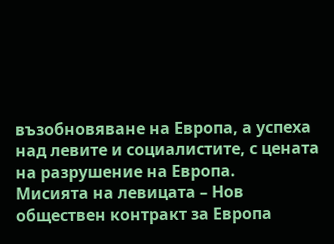възобновяване на Европа, а успеха над левите и социалистите, с цената на разрушение на Европа.
Мисията на левицата – Нов обществен контракт за Европа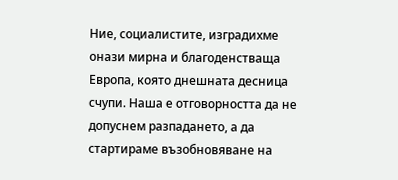Ние, социалистите, изградихме онази мирна и благоденстваща Европа, която днешната десница счупи. Наша е отговорността да не допуснем разпадането, а да стартираме възобновяване на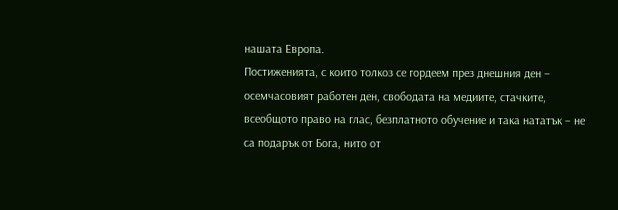нашата Европа.
Постиженията, с които толкоз се гордеем през днешния ден – осемчасовият работен ден, свободата на медиите, стачките, всеобщото право на глас, безплатното обучение и така нататък – не са подарък от Бога, нито от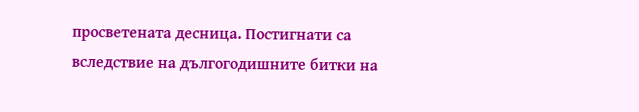просветената десница. Постигнати са вследствие на дългогодишните битки на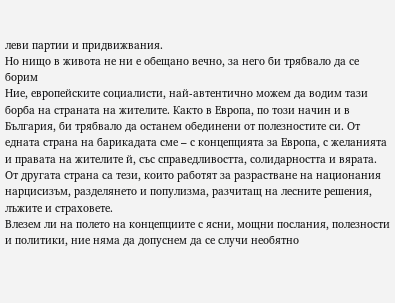леви партии и придвижвания.
Но нищо в живота не ни е обещано вечно, за него би трябвало да се борим
Ние, европейските социалисти, най-автентично можем да водим тази борба на страната на жителите. Както в Европа, по този начин и в България, би трябвало да останем обединени от полезностите си. От едната страна на барикадата сме – с концепцията за Европа, с желанията и правата на жителите й, със справедливостта, солидарността и вярата. От другата страна са тези, които работят за разрастване на национания нарцисизъм, разделянето и популизма, разчитащ на лесните решения, лъжите и страховете.
Влезем ли на полето на концепциите с ясни, мощни послания, полезности и политики, ние няма да допуснем да се случи необятно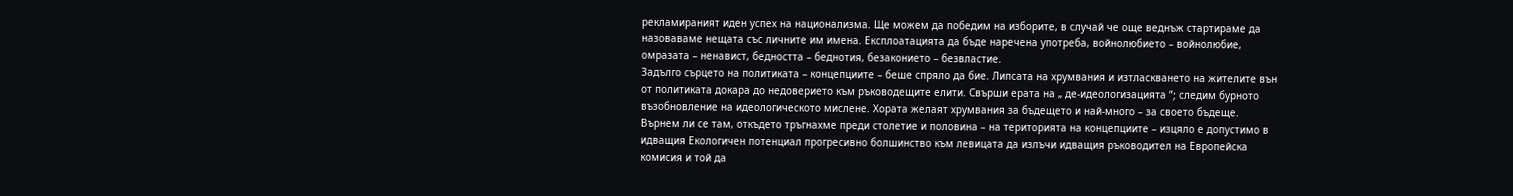рекламираният иден успех на национализма. Ще можем да победим на изборите, в случай че още веднъж стартираме да назоваваме нещата със личните им имена. Експлоатацията да бъде наречена употреба, войнолюбието – войнолюбие, омразата – ненавист, бедността – беднотия, безаконието – безвластие.
Задълго сърцето на политиката – концепциите – беше спряло да бие. Липсата на хрумвания и изтласкването на жителите вън от политиката докара до недоверието към ръководещите елити. Свърши ерата на „ де-идеологизацията ”; следим бурното възобновление на идеологическото мислене. Хората желаят хрумвания за бъдещето и най-много – за своето бъдеще.
Върнем ли се там, откъдето тръгнахме преди столетие и половина – на територията на концепциите – изцяло е допустимо в идващия Екологичен потенциал прогресивно болшинство към левицата да излъчи идващия ръководител на Европейска комисия и той да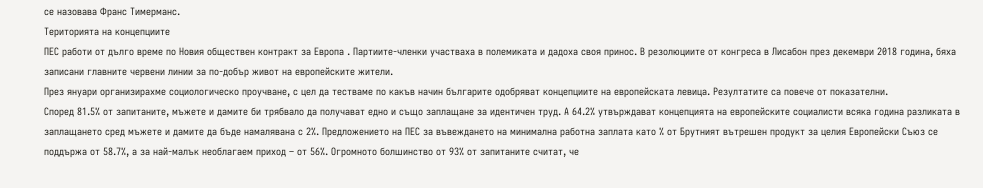се назовава Франс Тимерманс.
Територията на концепциите
ПЕС работи от дълго време по Новия обществен контракт за Европа . Партиите-членки участваха в полемиката и дадоха своя принос. В резолюциите от конгреса в Лисабон през декември 2018 година, бяха записани главните червени линии за по-добър живот на европейските жители.
През януари организирахме социологическо проучване, с цел да тестваме по какъв начин българите одобряват концепциите на европейската левица. Резултатите са повече от показателни.
Според 81.5% от запитаните, мъжете и дамите би трябвало да получават едно и също заплащане за идентичен труд. А 64.2% утвърждават концепцията на европейските социалисти всяка година разликата в заплащането сред мъжете и дамите да бъде намалявана с 2%. Предложението на ПЕС за въвеждането на минимална работна заплата като % от Брутният вътрешен продукт за целия Европейски Съюз се поддържа от 58.7%, а за най-малък необлагаем приход – от 56%. Огромното болшинство от 93% от запитаните считат, че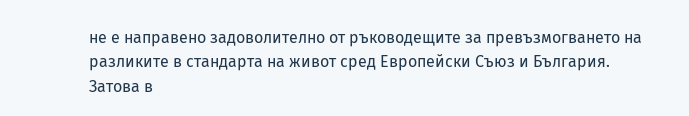не е направено задоволително от ръководещите за превъзмогването на разликите в стандарта на живот сред Европейски Съюз и България.
Затова в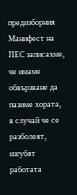предизборния Манифест на ПЕС записахме, че имаме обвързване да пазиме хората, в случай че се разболеят, изгубят работата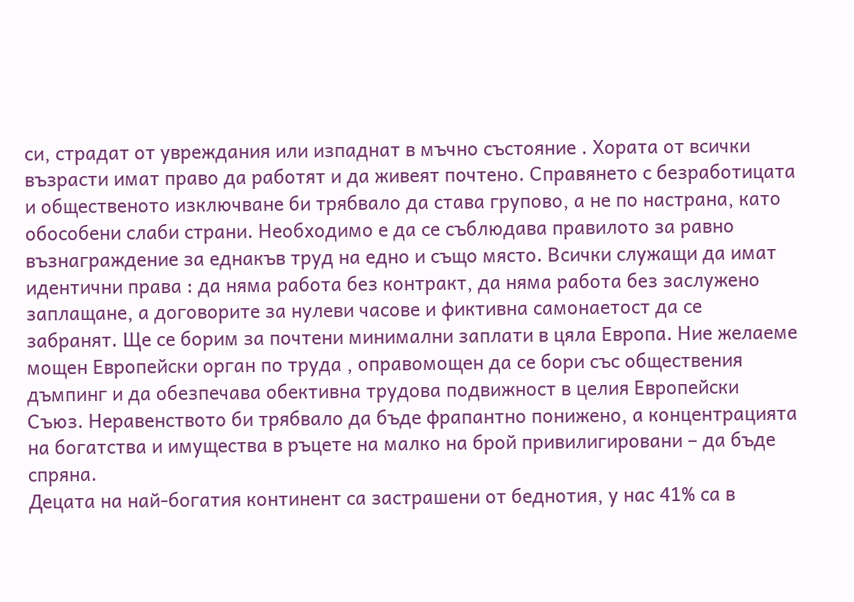си, страдат от увреждания или изпаднат в мъчно състояние . Хората от всички възрасти имат право да работят и да живеят почтено. Справянето с безработицата и общественото изключване би трябвало да става групово, а не по настрана, като обособени слаби страни. Необходимо е да се съблюдава правилото за равно възнаграждение за еднакъв труд на едно и също място. Всички служащи да имат идентични права : да няма работа без контракт, да няма работа без заслужено заплащане, а договорите за нулеви часове и фиктивна самонаетост да се забранят. Ще се борим за почтени минимални заплати в цяла Европа. Ние желаеме мощен Европейски орган по труда , оправомощен да се бори със обществения дъмпинг и да обезпечава обективна трудова подвижност в целия Европейски Съюз. Неравенството би трябвало да бъде фрапантно понижено, а концентрацията на богатства и имущества в ръцете на малко на брой привилигировани – да бъде спряна.
Децата на най-богатия континент са застрашени от беднотия, у нас 41% са в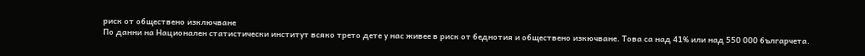риск от обществено изключване
По данни на Национален статистически институт всяко трето дете у нас живее в риск от беднотия и обществено изкючване. Това са над 41% или над 550 000 българчета.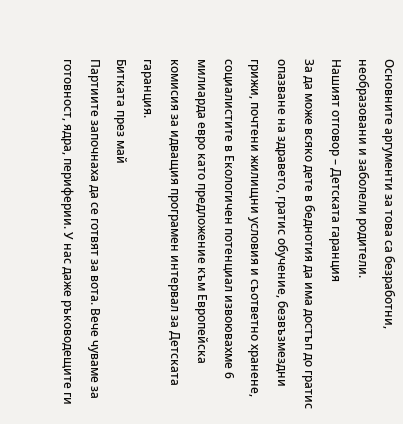Основните аргументи за това са безработни, необразовани и заболели родители.
Нашият отговор – Детската гаранция
За да може всяко дете в беднотия да има достъп до гратис опазване на здравето, гратис обучение, безвъзмездни грижи, почтени жилищни условия и съответно хранене, социалистите в Екологичен потенциал извоювахме 6 милиарда евро като предложение към Европейска комисия за идващия програмен интервал за Детската гаранция.
Битката през май
Партиите започнаха да се готвят за вота. Вече чуваме за готовност, ядра, периферии. У нас даже ръководещите ги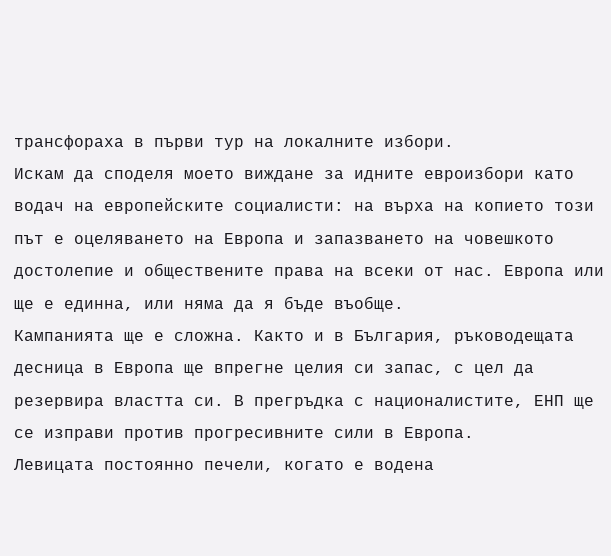трансфораха в първи тур на локалните избори.
Искам да споделя моето виждане за идните евроизбори като водач на европейските социалисти: на върха на копието този път е оцеляването на Европа и запазването на човешкото достолепие и обществените права на всеки от нас. Европа или ще е единна, или няма да я бъде въобще.
Кампанията ще е сложна. Както и в България, ръководещата десница в Европа ще впрегне целия си запас, с цел да резервира властта си. В прегръдка с националистите, ЕНП ще се изправи против прогресивните сили в Европа.
Левицата постоянно печели, когато е водена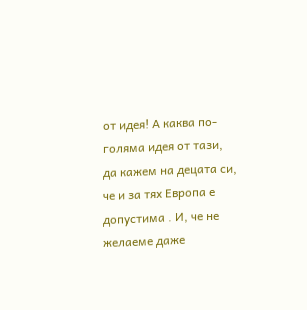от идея! А каква по-голяма идея от тази, да кажем на децата си, че и за тях Европа е допустима . И, че не желаеме даже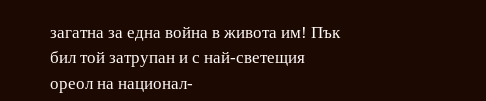загатна за една война в живота им! Пък бил той затрупан и с най-светещия ореол на национал-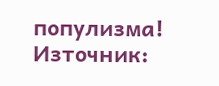популизма!
Източник: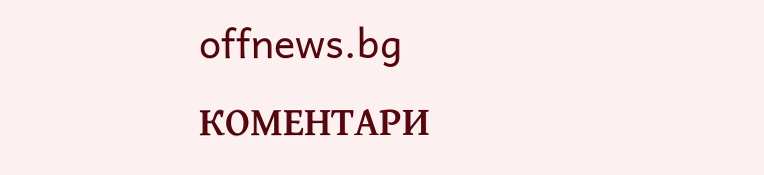offnews.bg
КОМЕНТАРИ